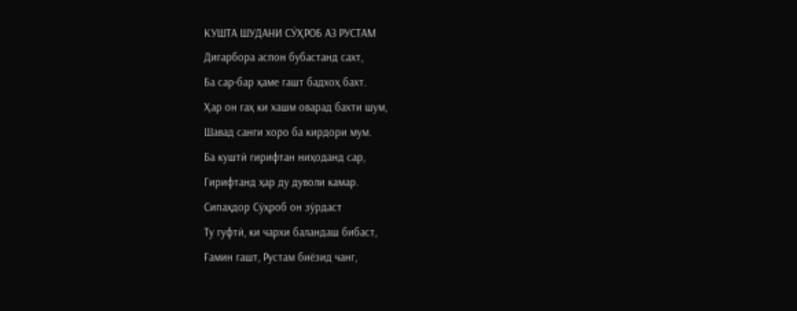КУШТА ШУДАНИ СӮҲРОБ АЗ РУСТАМ
Дигарбора аспон бубастанд сахт,
Ба сар-бар ҳаме гашт бадхоҳ бахт.
Ҳар он гаҳ ки хашм оварад бахти шум,
Шавад санги хоро ба кирдори мум.
Ба куштӣ гирифтан ниҳоданд сар,
Гирифтанд ҳар ду дуволи камар.
Сипаҳдор Сӯҳроб он зӯрдаст
Ту гуфтӣ, ки чархи баландаш бибаст,
Ғамин гашт, Рустам биёзид чанг,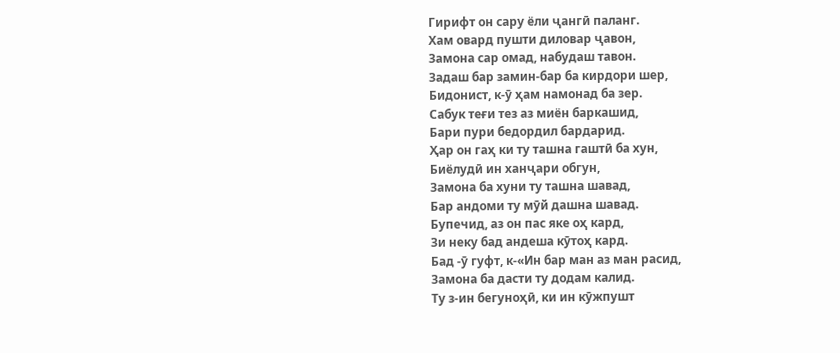Гирифт он сару ёли ҷангӣ паланг.
Хам овард пушти диловар ҷавон,
Замона сар омад, набудаш тавон.
Задаш бар замин-бар ба кирдори шер,
Бидонист, к-ӯ ҳам намонад ба зер.
Сабук теғи тез аз миён баркашид,
Бари пури бедордил бардарид.
Ҳар он гаҳ ки ту ташна гаштӣ ба хун,
Биёлудӣ ин ханҷари обгун,
Замона ба хуни ту ташна шавад,
Бар андоми ту мӯй дашна шавад.
Бупечид, аз он пас яке оҳ кард,
Зи неку бад андеша кӯтоҳ кард.
Бад -ӯ гуфт, к-«Ин бар ман аз ман расид,
Замона ба дасти ту додам калид.
Ту з-ин бегуноҳӣ, ки ин кӯжпушт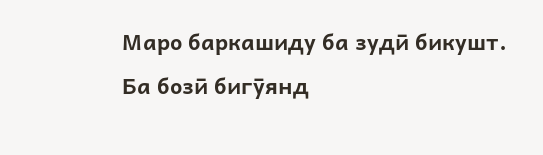Маро баркашиду ба зудӣ бикушт.
Ба бозӣ бигӯянд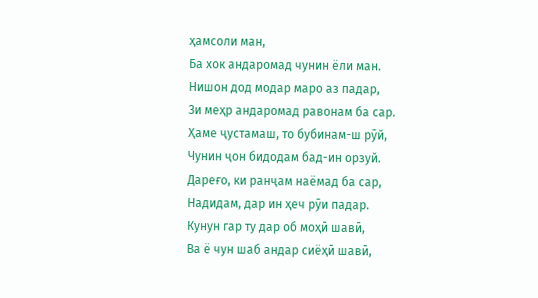ҳамсоли ман,
Ба хок андаромад чунин ёли ман.
Нишон дод модар маро аз падар,
Зи меҳр андаромад равонам ба сар.
Ҳаме ҷустамаш, то бубинам-ш рӯй,
Чунин ҷон бидодам бад-ин орзуй.
Дареғо, ки ранҷам наёмад ба сар,
Надидам, дар ин ҳеч рӯи падар.
Кунун гар ту дар об моҳӣ шавӣ,
Ва ё чун шаб андар сиёҳӣ шавӣ,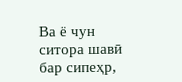Ва ё чун ситора шавӣ бар сипеҳр,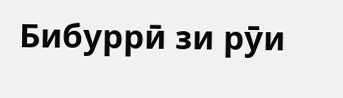Бибуррӣ зи рӯи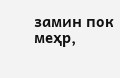замин пок меҳр,